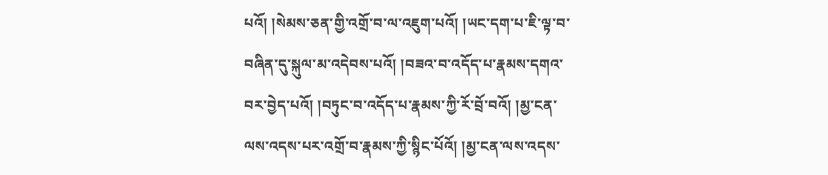པའོ། །སེམས་ཅན་གྱི་འགྲོ་བ་ལ་འཇུག་པའོ། །ཡང་དག་པ་ཇི་ལྟ་བ་བཞིན་དུ་སྐུལ་མ་འདེབས་པའོ། །བཟའ་བ་འདོད་པ་རྣམས་དགའ་བར་བྱེད་པའོ། །བཏུང་བ་འདོད་པ་རྣམས་ཀྱི་རོ་བྲོ་བའོ། །མྱ་ངན་ལས་འདས་པར་འགྲོ་བ་རྣམས་ཀྱི་སྙིང་པོའོ། །མྱ་ངན་ལས་འདས་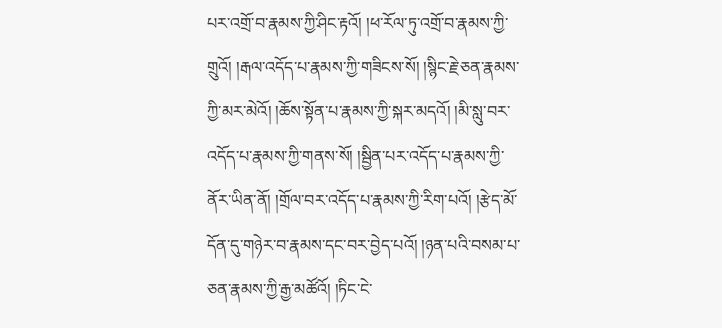པར་འགྲོ་བ་རྣམས་ཀྱི་ཤིང་རྟའོ། །ཕ་རོལ་ཏུ་འགྲོ་བ་རྣམས་ཀྱི་གྲུའོ། །རྒལ་འདོད་པ་རྣམས་ཀྱི་གཟིངས་སོ། །སྙིང་རྗེ་ཅན་རྣམས་ཀྱི་མར་མེའོ། །ཆོས་སྟོན་པ་རྣམས་ཀྱི་སྐར་མདའོ། །མི་སླུ་བར་འདོད་པ་རྣམས་ཀྱི་གནས་སོ། །སྦྱིན་པར་འདོད་པ་རྣམས་ཀྱི་ནོར་ཡིན་ནོ། །གྲོལ་བར་འདོད་པ་རྣམས་ཀྱི་རིག་པའོ། །རྩེད་མོ་དོན་དུ་གཉེར་བ་རྣམས་དང་བར་བྱེད་པའོ། །ཉན་པའི་བསམ་པ་ཅན་རྣམས་ཀྱི་རྒྱ་མཚོའོ། །ཏིང་ངེ་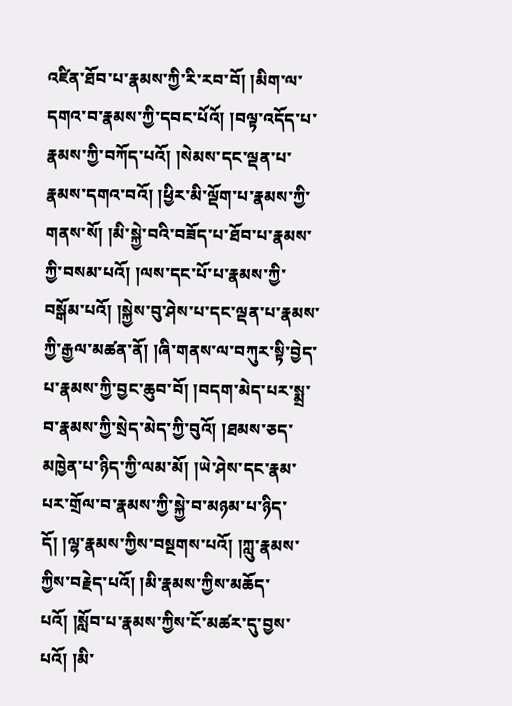འཛིན་ཐོབ་པ་རྣམས་ཀྱི་རི་རབ་བོ། །མིག་ལ་དགའ་བ་རྣམས་ཀྱི་དབང་པོའོ། །བལྟ་འདོད་པ་རྣམས་ཀྱི་བཀོད་པའོ། །སེམས་དང་ལྡན་པ་རྣམས་དགའ་བའོ། །ཕྱིར་མི་ལྡོག་པ་རྣམས་ཀྱི་གནས་སོ། །མི་སྐྱེ་བའི་བཟོད་པ་ཐོབ་པ་རྣམས་ཀྱི་བསམ་པའོ། །ལས་དང་པོ་པ་རྣམས་ཀྱི་བསྒོམ་པའོ། །སྐྱེས་བུ་ཤེས་པ་དང་ལྡན་པ་རྣམས་ཀྱི་རྒྱལ་མཚན་ནོ། །ཞི་གནས་ལ་བཀུར་སྟི་བྱེད་པ་རྣམས་ཀྱི་བྱང་ཆུབ་བོ། །བདག་མེད་པར་སྨྲ་བ་རྣམས་ཀྱི་སྲེད་མེད་ཀྱི་བུའོ། །ཐམས་ཅད་མཁྱེན་པ་ཉིད་ཀྱི་ལམ་མོ། །ཡེ་ཤེས་དང་རྣམ་པར་གྲོལ་བ་རྣམས་ཀྱི་སྐྱེ་བ་མཉམ་པ་ཉིད་དོ། །ལྷ་རྣམས་ཀྱིས་བསྔགས་པའོ། །ཀླུ་རྣམས་ཀྱིས་བརྗེད་པའོ། །མི་རྣམས་ཀྱིས་མཆོད་པའོ། །སློབ་པ་རྣམས་ཀྱིས་ངོ་མཚར་དུ་བྱས་པའོ། །མི་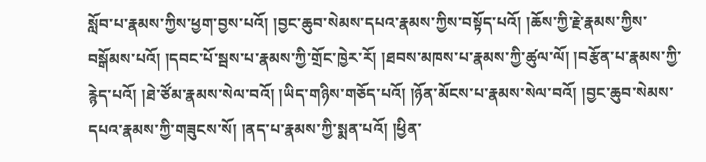སློབ་པ་རྣམས་ཀྱིས་ཕྱག་བྱས་པའོ། །བྱང་ཆུབ་སེམས་དཔའ་རྣམས་ཀྱིས་བསྟོད་པའོ། །ཆོས་ཀྱི་རྗེ་རྣམས་ཀྱིས་བསྒོམས་པའོ། །དབང་པོ་སྦས་པ་རྣམས་ཀྱི་གྲོང་ཁྱེར་རོ། །ཐབས་མཁས་པ་རྣམས་ཀྱི་ཚུལ་ལོ། །བརྩོན་པ་རྣམས་ཀྱི་རྙེད་པའོ། །ཐེ་ཙོམ་རྣམས་སེལ་བའོ། །ཡིད་གཉིས་གཅོད་པའོ། །ཉོན་མོངས་པ་རྣམས་སེལ་བའོ། །བྱང་ཆུབ་སེམས་དཔའ་རྣམས་ཀྱི་གཟུངས་སོ། །ནད་པ་རྣམས་ཀྱི་སྨན་པའོ། །ཕྱིན་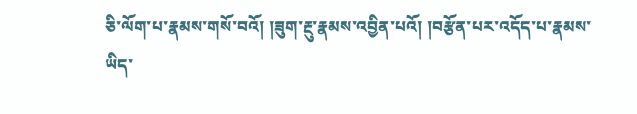ཅི་ལོག་པ་རྣམས་གསོ་བའོ། །ཟུག་རྔུ་རྣམས་འབྱིན་པའོ། །བརྩོན་པར་འདོད་པ་རྣམས་ཡིད་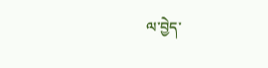ལ་བྱེད་